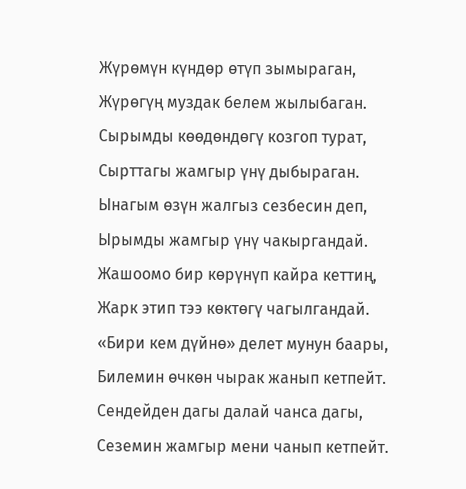Жүрөмүн күндөр өтүп зымыраган,
Жүрөгүң муздак белем жылыбаган.
Сырымды көөдөндөгү козгоп турат,
Сырттагы жамгыр үнү дыбыраган.
Ынагым өзүн жалгыз сезбесин деп,
Ырымды жамгыр үнү чакыргандай.
Жашоомо бир көрүнүп кайра кеттиң,
Жарк этип тээ көктөгү чагылгандай.
«Бири кем дүйнө» делет мунун баары,
Билемин өчкөн чырак жанып кетпейт.
Сендейден дагы далай чанса дагы,
Сеземин жамгыр мени чанып кетпейт.